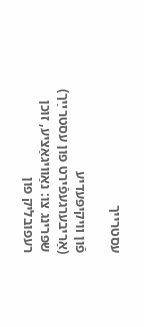עסטרייך

פֿון װיקיפּעדיע
(אַריבערגעפֿירט פון עסטרײַך)
שפּרינג צו: נאַוויגאַציע, זוכן
רעפובליק פון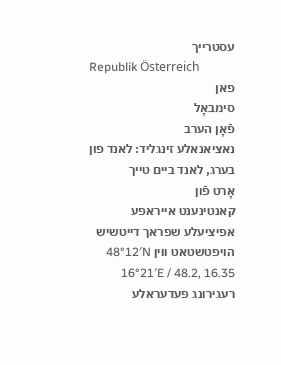עסטרייך
Republik Österreich
פאן
סימבאָל
פֿאָן הערב
נאציאנאלע זינגליד: לאנד פון בערג, לאנד ביים טייך
אָרט פֿון
קאנטינענט אייראפע
אפיציעלע שפראך דייטשיש
הויפטשטאט ווין 48°12′N 16°21′E / 48.2, 16.35
רעגירונג פעדעראלע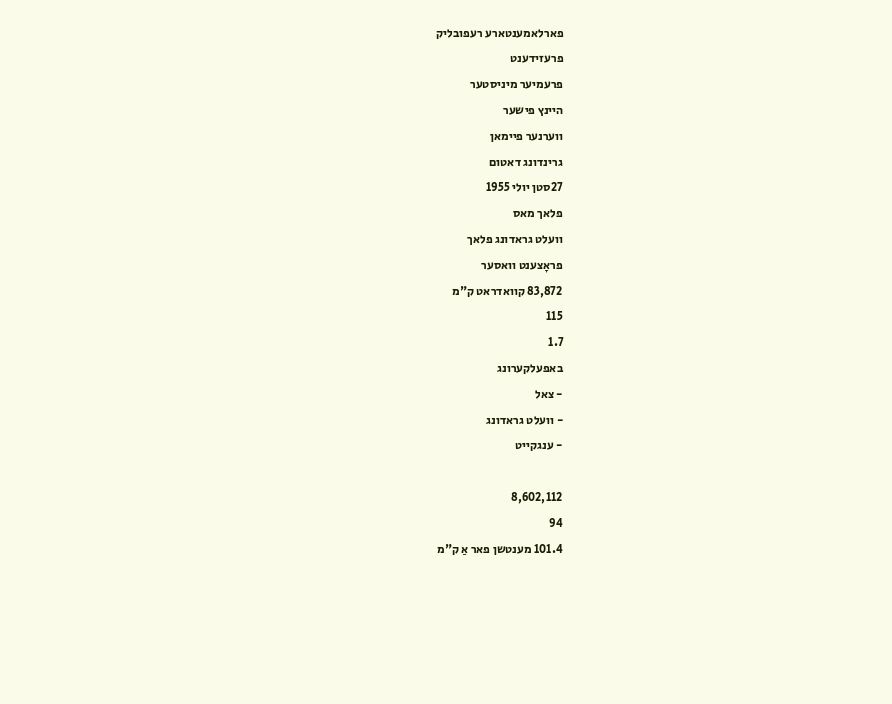פארלאמענטארע רעפובליק
פרעזידענט
פרעמיער מיניסטער
היינץ פישער
ווערנער פיימאן
גרינדונג דאטום
27סטן יולי 1955
פלאך מאס
וועלט גראדונג פלאך
פראָצענט וואסער
83,872 קוואדראט ק"מ
115
1.7
באפעלקערונג
- צאל
- וועלט גראדונג
- ענגקייט

8,602,112
94
101.4 מענטשן פאר אַ ק"מ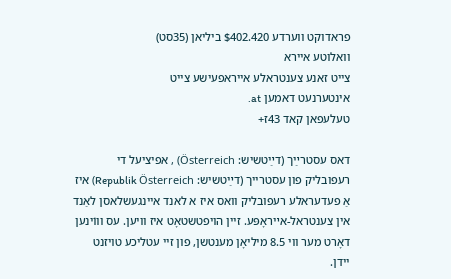פראדוקט ווערדע $402.420 ביליאן (35סט)
וואלוטע איירא
צייט זאנע צענטראלע אייראפעישע צייט
אינטערנעט דאמען at.
טעלעפאן קאד 43ז+

דאס עסטרײַך (דײַטשיש: Österreich) , אפיציעל די רעפובליק פון עסטרייך (דײַטשיש: Republik Österreich) איז אַ פעדעראלע רעפובליק וואס איז א לאנד איינגעשלאסן לאַנד אין צענטראל-אײראָפּע. זיין הויפטשטאָט איז וויען. עס וווֹינען דאָרט מער ווי 8.5 מיליאָן מענטשן, פון זיי עטליכע טויזנט יידן.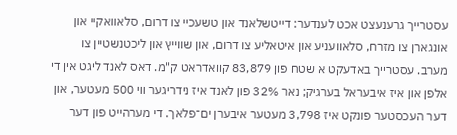עסטרייך גרענעצט אכט לענדער: דייטשלאנד און טשעכיי צו דרום, סלאוואקיי און אונגארן צו מזרח, סלאוועניע און איטאליע צו דרום, און שווייץ און ליכטנשטיין צו מערב. עסטרייך באדעקט א שטח פון 83,879 קוואדראט ק"מ. דאס לאנד ליגט אין די אלפן און איז איבעראל בערגיק; נאר 32% פון לאנד איז נידריגער ווי 500 מעטער, און דער העכסטער פונקט איז 3,798 מעטער איבערן ים־פלאך. די מערהייט פון דער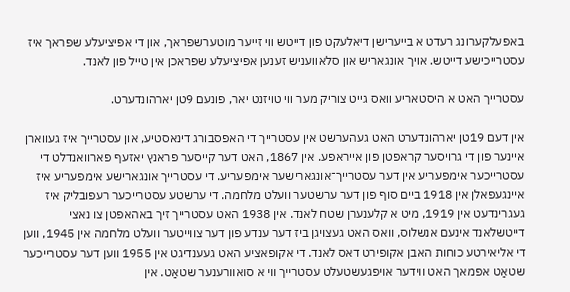באפעלקערונג רעדט א בייערישן דיאלעקט פון דייטש ווי זייער מוטערשפראך, און די אפיציעלע שפראך איז עסטרייכישע דייטש. אויך אונגאריש און סלאוועניש זענען אפיציעלע שפראכן אין טייל פון לאנד.

עסטרייך האט א היסטאריע וואס גייט צוריק מער ווי טויזנט יאר, פונעם 9טן יארהונדערט.

אין דעם 19טן יארהונדערט האט געהערשט אין עסטרייך די האפסבורג דינאסטיע, און עסטרייך איז געווארן איינער פון די גרויסער קראפטן פון אייראפע. אין 1867, האט דער קייסער פראנץ יאזעף פארוואנדלט די עסטרייכער אימפעריע אין דער עסטרייך־אונגארישער אימפעריע. די עסטרייך אונגארישע אימפעריע איז איינגעפאלן אין 1918 ביים סוף פון דער ערשטער וועלט מלחמה. די ערשטע עסטרייכער רעפובליק איז געגרינדעט אין 1919, מיט א קלענערן שטח לאנד. אין 1938 האט עסטרייך זיך באהאפטן צו נאצי דייטשלאנד אינעם אנשלוס, וואס האט געצויגן ביז דער ענדע פון דער צווייטער וועלט מלחמה אין 1945, ווען די אליאירטע כוחות האבן אקופירט דאס לאנד. די אקופאציע האט געענדיגט אין 1955 ווען דער עסטרייכער שטאַט אפמאך האט ווידער אויפגעשטעלט עסטרייך ווי א סואוורענער שטאַט. אין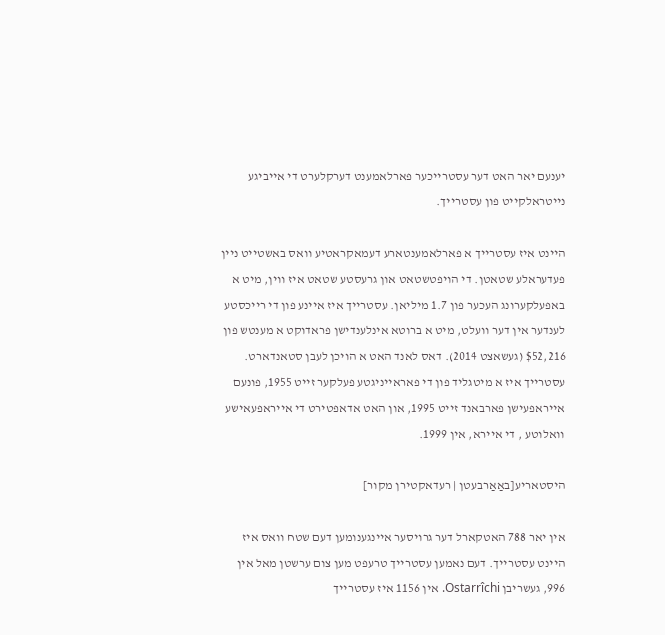יענעם יאר האט דער עסטרייכער פארלאמענט דערקלערט די אייביגע נייטראלקייט פון עסטרייך.

היינט איז עסטרייך א פארלאמענטארע דעמאקראטיע וואס באשטייט ניין פעדעראלע שטאטן. די הויפטשטאט און גרעסטע שטאט איז ווין, מיט א באפעלקערונג העכער פון 1.7 מיליאן. עסטרייך איז איינע פון די רייכסטע לענדער אין דער וועלט, מיט א ברוטא אינלענדישן פראדוקט א מענטש פון $52,216 (געשאצט 2014). דאס לאנד האט א הויכן לעבן סטאנדארט. עסטרייך איז א מיטגליד פון די פאראייניגטע פעלקער זייט 1955, פונעם אייראפעישן פארבאנד זייט 1995, און האט אדאפטירט די אייראפעאישע וואלוטע , די איירא, אין 1999.

היסטאריע[באַאַרבעטן | רעדאקטירן מקור]

אין יאר 788 האטקארל דער גרויסער איינגענומען דעם שטח וואס איז היינט עסטרייך. דעם נאמען עסטרייך טרעפט מען צום ערשטן מאל אין 996, געשריבן Ostarrîchi. אין 1156 איז עסטרייך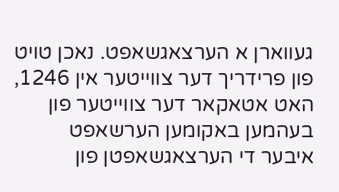געווארן א הערצאגשאפט. נאכן טויט פון פרידריך דער צווייטער אין 1246, האט אטאקאר דער צווייטער פון בעהמען באקומען הערשאפט איבער די הערצאגשאפטן פון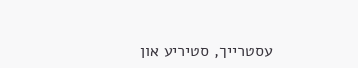עסטרייך, סטיריע און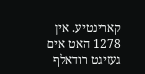קארינטיע. אין 1278 האט אים געזיגט רודאלף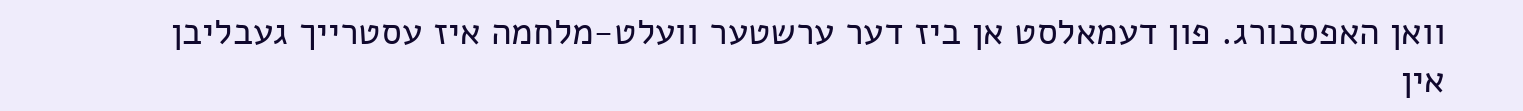וואן האפסבורג. פון דעמאלסט אן ביז דער ערשטער וועלט-מלחמה איז עסטרייך געבליבן אין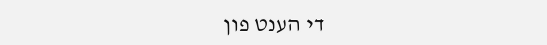די הענט פון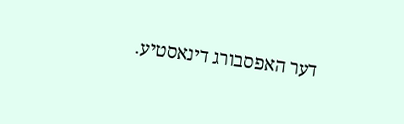דער האפסבורג דינאסטיע.